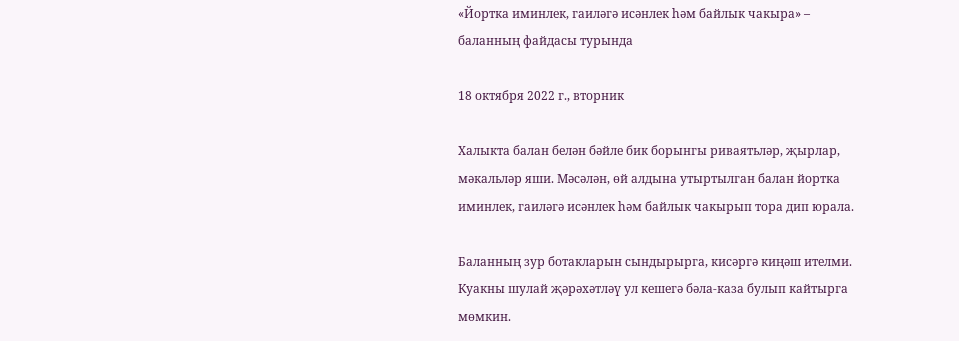«Йортка иминлек, гаиләгә исәнлек һәм байлык чакыра» – баланның файдасы турында

18 октября 2022 г., вторник

Халыкта балан белән бәйле бик борынгы риваятьләр, җырлар, мәкальләр яши. Мәсәлән, өй алдына утыртылган балан йортка иминлек, гаиләгә исәнлек һәм байлык чакырып тора дип юрала.

Баланның зур ботакларын сындырырга, кисәргә киңәш ителми. Куакны шулай җәрәхәтләү ул кешегә бәла-каза булып кайтырга мөмкин.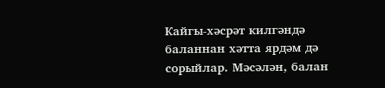Кайгы-хәсрәт килгәндә баланнан хәтта ярдәм дә сорыйлар. Мәсәлән, балан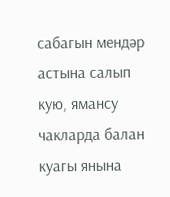сабагын мендәр астына салып кую, ямансу чакларда балан куагы янына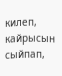килеп, кайрысын сыйпап,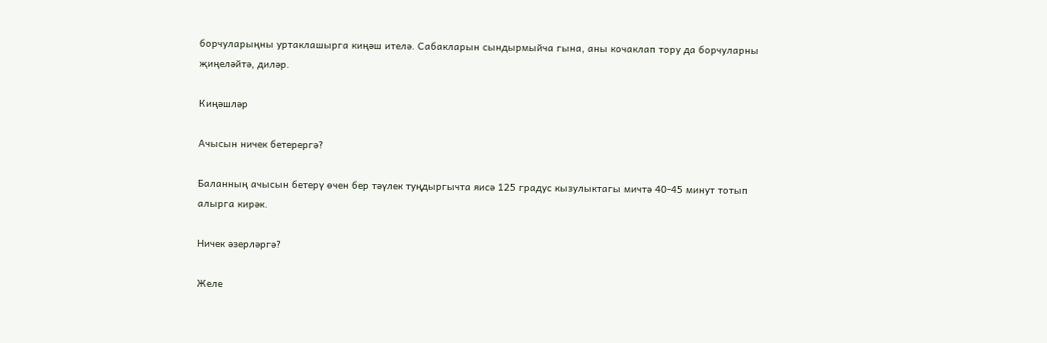борчуларыңны уртаклашырга киңәш ителә. Сабакларын сындырмыйча гына, аны кочаклап тору да борчуларны җиңеләйтә, диләр.

Киңәшләр

Ачысын ничек бетерергә?

Баланның ачысын бетерү өчен бер тәүлек туңдыргычта яисә 125 градус кызулыктагы мичтә 40-45 минут тотып алырга кирәк.

Ничек әзерләргә?

Желе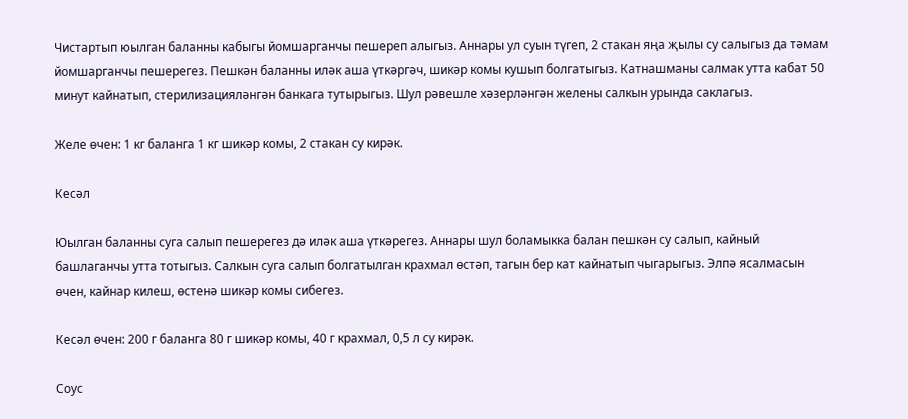Чистартып юылган баланны кабыгы йомшарганчы пешереп алыгыз. Аннары ул суын түгеп, 2 стакан яңа җылы су салыгыз да тәмам йомшарганчы пешерегез. Пешкән баланны иләк аша үткәргәч, шикәр комы кушып болгатыгыз. Катнашманы салмак утта кабат 50 минут кайнатып, стерилизацияләнгән банкага тутырыгыз. Шул рәвешле хәзерләнгән желены салкын урында саклагыз.

Желе өчен: 1 кг баланга 1 кг шикәр комы, 2 стакан су кирәк.

Кесәл

Юылган баланны суга салып пешерегез дә иләк аша үткәрегез. Аннары шул боламыкка балан пешкән су салып, кайный башлаганчы утта тотыгыз. Салкын суга салып болгатылган крахмал өстәп, тагын бер кат кайнатып чыгарыгыз. Элпә ясалмасын өчен, кайнар килеш, өстенә шикәр комы сибегез.

Кесәл өчен: 200 г баланга 80 г шикәр комы, 40 г крахмал, 0,5 л су кирәк.

Соус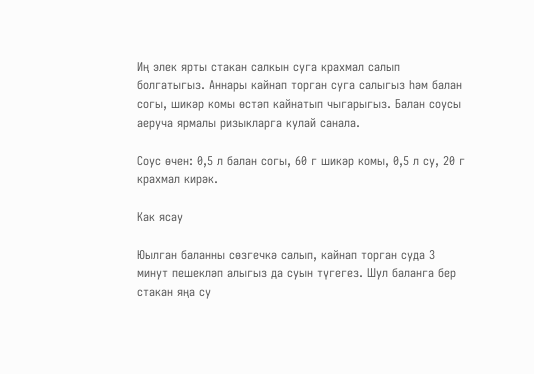Иң элек ярты стакан салкын суга крахмал салып болгатыгыз. Аннары кайнап торган суга салыгыз һәм балан согы, шикәр комы өстәп кайнатып чыгарыгыз. Балан соусы аеруча ярмалы ризыкларга кулай санала.

Соус өчен: 0,5 л балан согы, 60 г шикәр комы, 0,5 л су, 20 г крахмал кирәк.

Как ясау

Юылган баланны сөзгечкә салып, кайнап торган суда 3 минут пешекләп алыгыз да суын түгегез. Шул баланга бер стакан яңа су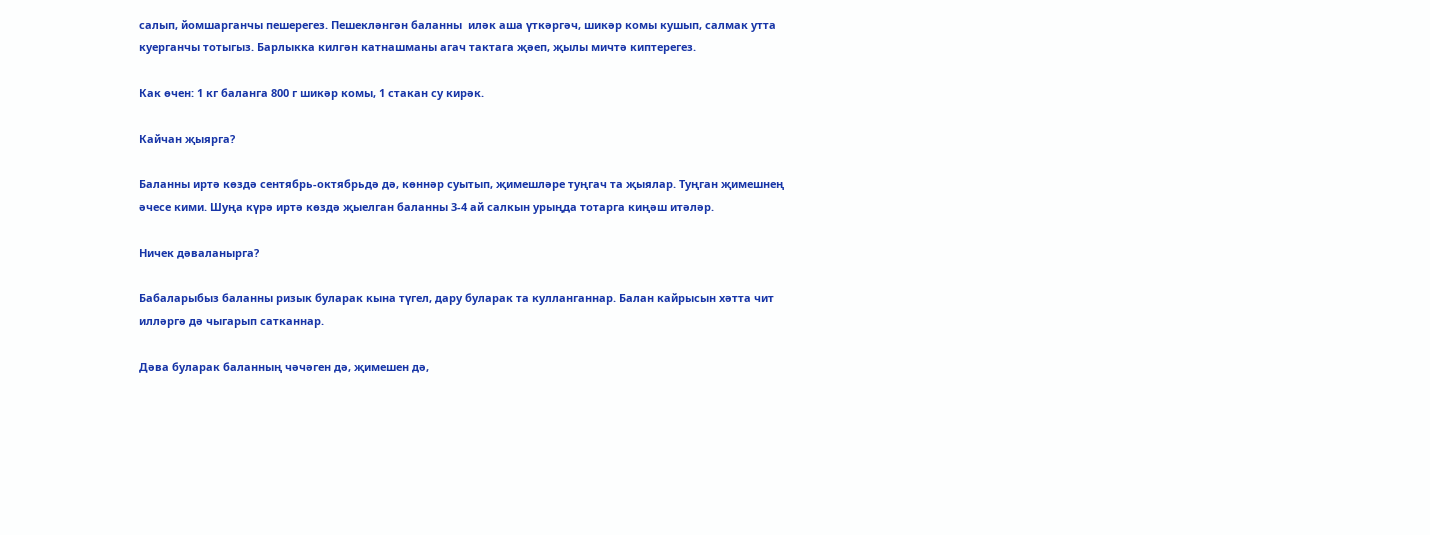салып, йомшарганчы пешерегез. Пешекләнгән баланны  иләк аша үткәргәч, шикәр комы кушып, салмак утта куерганчы тотыгыз. Барлыкка килгән катнашманы агач тактага җәеп, җылы мичтә киптерегез.

Как өчен: 1 кг баланга 800 г шикәр комы, 1 стакан су кирәк.

Кайчан җыярга?

Баланны иртә көздә сентябрь-октябрьдә дә, көннәр суытып, җимешләре туңгач та җыялар. Туңган җимешнең әчесе кими. Шуңа күрә иртә көздә җыелган баланны 3-4 ай салкын урыңда тотарга киңәш итәләр.

Ничек дәваланырга?

Бабаларыбыз баланны ризык буларак кына түгел, дару буларак та кулланганнар. Балан кайрысын хәтта чит илләргә дә чыгарып сатканнар.

Дәва буларак баланның чәчәген дә, җимешен дә,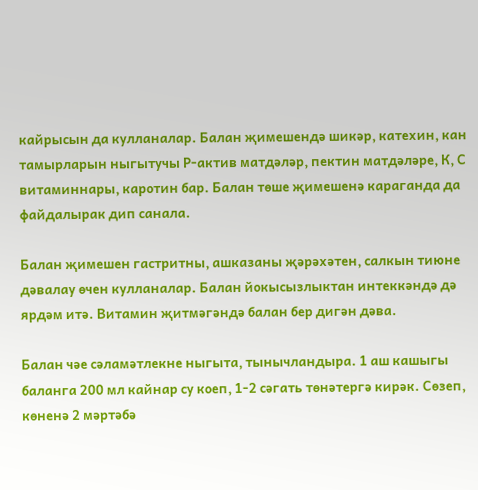кайрысын да кулланалар. Балан җимешендә шикәр, катехин, кан тамырларын ныгытучы Р-актив матдәләр, пектин матдәләре, К, С витаминнары, каротин бар. Балан төше җимешенә караганда да файдалырак дип санала.

Балан җимешен гастритны, ашказаны җәрәхәтен, салкын тиюне дәвалау өчен кулланалар. Балан йокысызлыктан интеккәндә дә ярдәм итә. Витамин җитмәгәндә балан бер дигән дәва.

Балан чәе сәламәтлекне ныгыта, тынычландыра. 1 аш кашыгы баланга 200 мл кайнар су коеп, 1-2 сәгать төнәтергә кирәк. Сөзеп, көненә 2 мәртәбә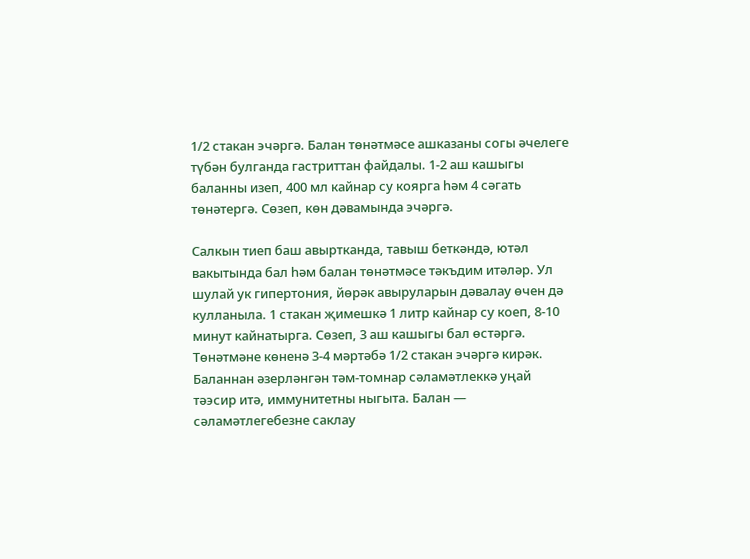1/2 стакан эчәргә. Балан төнәтмәсе ашказаны согы әчелеге түбән булганда гастриттан файдалы. 1-2 аш кашыгы баланны изеп, 400 мл кайнар су коярга һәм 4 сәгать төнәтергә. Сөзеп, көн дәвамында эчәргә.

Салкын тиеп баш авыртканда, тавыш беткәндә, ютәл вакытында бал һәм балан төнәтмәсе тәкъдим итәләр. Ул шулай ук гипертония, йөрәк авыруларын дәвалау өчен дә кулланыла. 1 стакан җимешкә 1 литр кайнар су коеп, 8-10 минут кайнатырга. Сөзеп, 3 аш кашыгы бал өстәргә. Төнәтмәне көненә 3-4 мәртәбә 1/2 стакан эчәргә кирәк. Баланнан әзерләнгән тәм-томнар сәламәтлеккә уңай тәэсир итә, иммунитетны ныгыта. Балан — сәламәтлегебезне саклау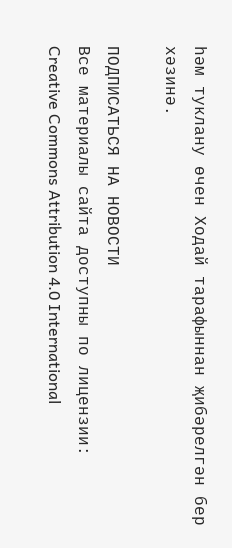һәм туклану өчен Ходай тарафыннан җибәрелгән бер хәзинә.

ПОДПИСАТЬСЯ НА НОВОСТИ
Все материалы сайта доступны по лицензии:
Creative Commons Attribution 4.0 International